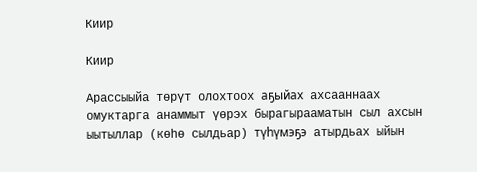Киир

Киир

Арассыыйа төрүт олохтоох аҕыйах ахсааннаах омуктарга анаммыт үөрэх бырагырааматын сыл ахсын ыытыллар (көһө сылдьар) түһүмэҕэ атырдьах ыйын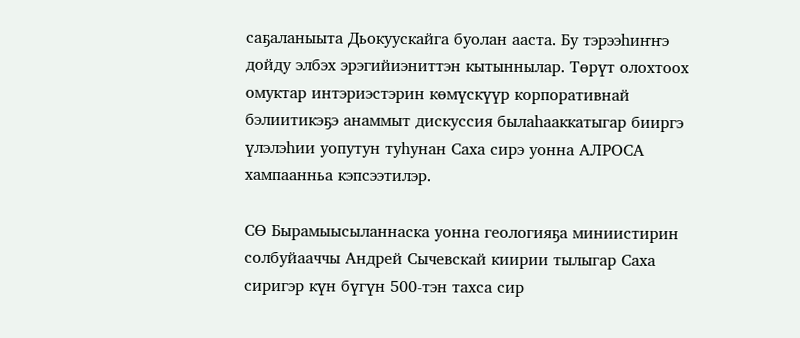саҕаланыыта Дьокуускайга буолан ааста. Бу тэрээһиҥҥэ дойду элбэх эрэгийиэниттэн кытыннылар. Төрүт олохтоох омуктар интэриэстэрин көмүскүүр корпоративнай бэлиитикэҕэ анаммыт дискуссия былаһааккатыгар бииргэ үлэлэһии уопутун туһунан Саха сирэ уонна АЛРОСА хампаанньа кэпсээтилэр.

СӨ Бырамыысыланнаска уонна геологияҕа миниистирин солбуйааччы Андрей Сычевскай киирии тылыгар Саха сиригэр күн бүгүн 500-тэн тахса сир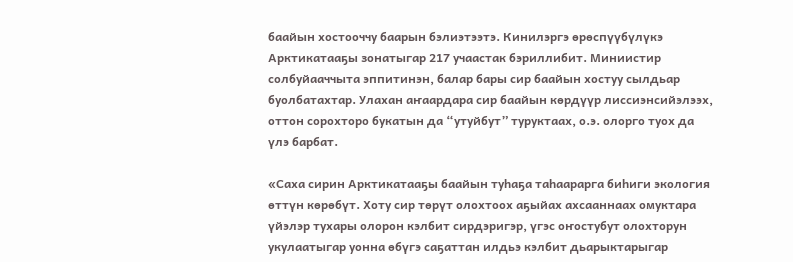баайын хостооччу баарын бэлиэтээтэ. Кинилэргэ өрөспүүбүлүкэ Арктикатааҕы зонатыгар 217 учаастак бэриллибит. Миниистир солбуйааччыта эппитинэн, балар бары сир баайын хостуу сылдьар буолбатахтар. Улахан аҥаардара сир баайын көрдүүр лиссиэнсийэлээх, оттон сорохторо букатын да “утуйбут” туруктаах, о.э. олорго туох да үлэ барбат.

«Саха сирин Арктикатааҕы баайын туһаҕа таһаарарга биһиги экология өттүн көрөбүт. Хоту сир төрүт олохтоох аҕыйах ахсааннаах омуктара үйэлэр тухары олорон кэлбит сирдэригэр, үгэс оҥостубут олохторун укулаатыгар уонна өбүгэ саҕаттан илдьэ кэлбит дьарыктарыгар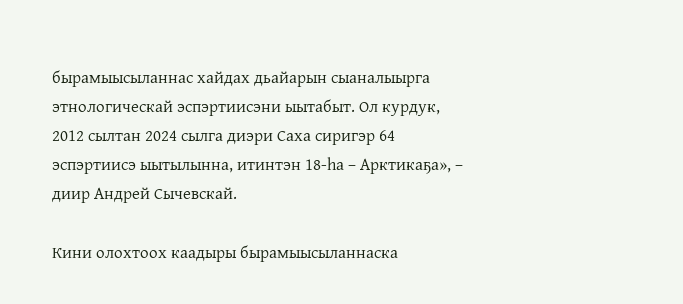бырамыысыланнас хайдах дьайарын сыаналыырга этнологическай эспэртиисэни ыытабыт. Ол курдук, 2012 сылтан 2024 сылга диэри Саха сиригэр 64 эспэртиисэ ыытылынна, итинтэн 18-һа – Арктикаҕа», – диир Андрей Сычевскай.

Кини олохтоох каадыры бырамыысыланнаска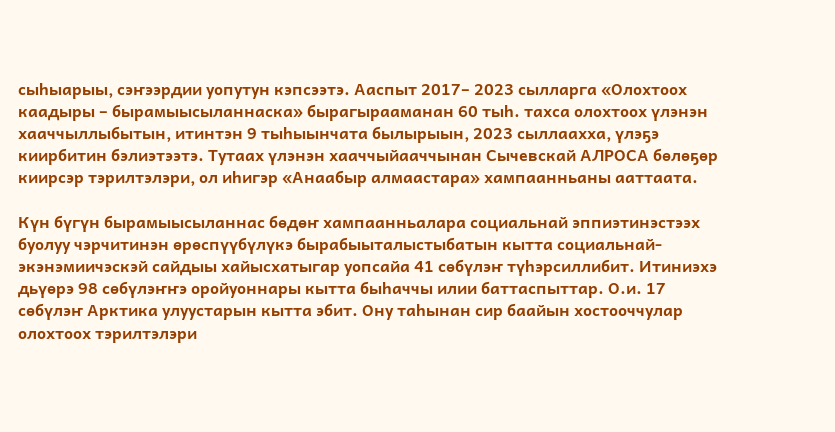сыһыарыы, сэҥээрдии уопутун кэпсээтэ. Ааспыт 2017– 2023 сылларга «Олохтоох каадыры – бырамыысыланнаска» бырагырааманан 60 тыһ. тахса олохтоох үлэнэн хааччыллыбытын, итинтэн 9 тыһыынчата былырыын, 2023 сыллаахха, үлэҕэ киирбитин бэлиэтээтэ. Тутаах үлэнэн хааччыйааччынан Сычевскай АЛРОСА бөлөҕөр киирсэр тэрилтэлэри, ол иһигэр «Анаабыр алмаастара» хампаанньаны ааттаата.

Күн бүгүн бырамыысыланнас бөдөҥ хампаанньалара социальнай эппиэтинэстээх буолуу чэрчитинэн өрөспүүбүлүкэ бырабыыталыстыбатын кытта социальнай-экэнэмиичэскэй сайдыы хайысхатыгар уопсайа 41 сөбүлэҥ түһэрсиллибит. Итиниэхэ дьүөрэ 98 сөбүлэҥҥэ оройуоннары кытта быһаччы илии баттаспыттар. О.и. 17 сөбүлэҥ Арктика улуустарын кытта эбит. Ону таһынан сир баайын хостооччулар олохтоох тэрилтэлэри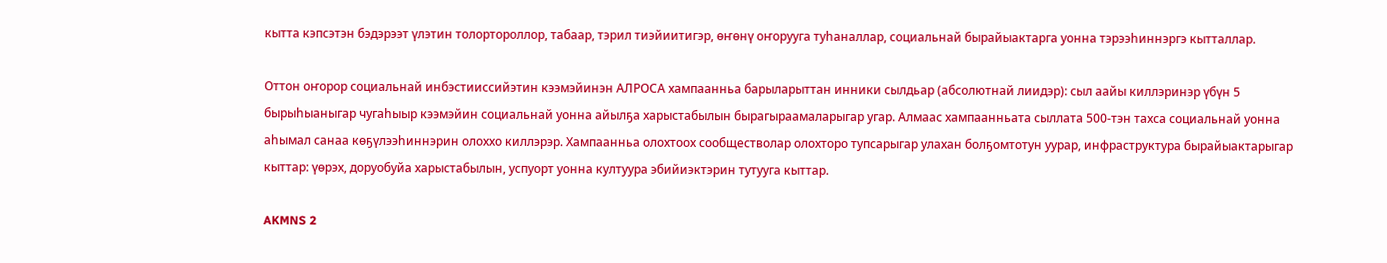кытта кэпсэтэн бэдэрээт үлэтин толортороллор, табаар, тэрил тиэйиитигэр, өҥөнү оҥорууга туһаналлар, социальнай бырайыактарга уонна тэрээһиннэргэ кытталлар.

Оттон оҥорор социальнай инбэстииссийэтин кээмэйинэн АЛРОСА хампаанньа барыларыттан инники сылдьар (абсолютнай лиидэр): сыл аайы киллэринэр үбүн 5 бырыһыаныгар чугаһыыр кээмэйин социальнай уонна айылҕа харыстабылын бырагыраамаларыгар угар. Алмаас хампаанньата сыллата 500-тэн тахса социальнай уонна аһымал санаа көҕүлээһиннэрин олоххо киллэрэр. Хампаанньа олохтоох сообществолар олохторо тупсарыгар улахан болҕомтотун уурар, инфраструктура бырайыактарыгар кыттар: үөрэх, доруобуйа харыстабылын, успуорт уонна култуура эбийиэктэрин тутууга кыттар.

AKMNS 2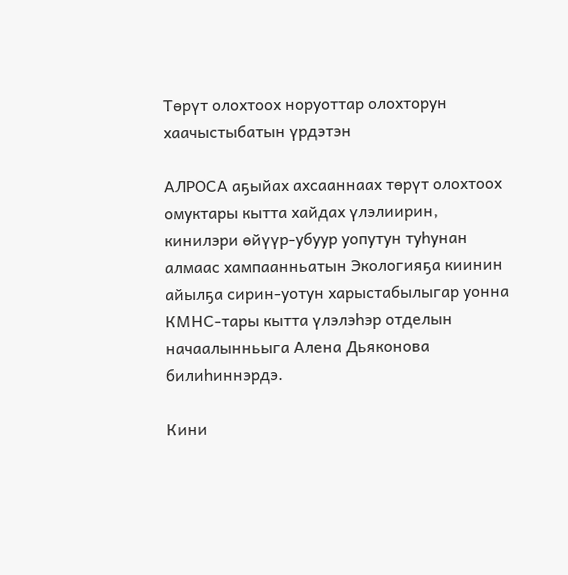Төрүт олохтоох норуоттар олохторун хаачыстыбатын үрдэтэн

АЛРОСА аҕыйах ахсааннаах төрүт олохтоох омуктары кытта хайдах үлэлиирин, кинилэри өйүүр-убуур уопутун туһунан алмаас хампаанньатын Экологияҕа киинин айылҕа сирин-уотун харыстабылыгар уонна КМНС-тары кытта үлэлэһэр отделын начаалынньыга Алена Дьяконова билиһиннэрдэ.

Кини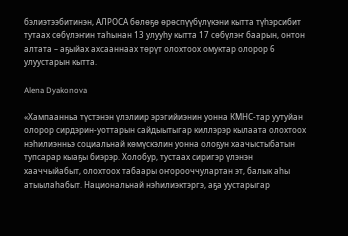бэлиэтээбитинэн, АЛРОСА бөлөҕө өрөспүүбүлүкэни кытта түһэрсибит тутаах сөбүлэҥин таһынан 13 улууһу кытта 17 сөбүлэҥ баарын, онтон алтата – аҕыйах ахсааннаах төрүт олохтоох омуктар олорор 6 улуустарын кытта.

Alena Dyakonova

«Хампаанньа түстэнэн үлэлиир эрэгийиэнин уонна КМНС-тар уутуйан олорор сирдэрин-уоттарын сайдыытыгар киллэрэр кылаата олохтоох нэһилиэнньэ социальнай көмүскэлин уонна олоҕун хаачыстыбатын тупсарар кыаҕы биэрэр. Холобур, тустаах сиригэр үлэнэн хааччыйабыт, олохтоох табаары оҥорооччулартан эт, балык аһы атыылаһабыт. Национальнай нэһилиэктэргэ, аҕа уустарыгар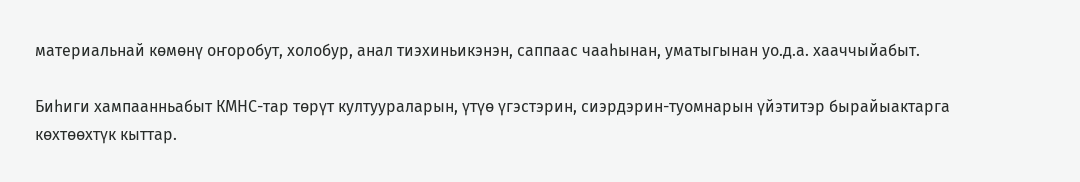материальнай көмөнү оҥоробут, холобур, анал тиэхиньикэнэн, саппаас чааһынан, уматыгынан уо.д.а. хааччыйабыт.

Биһиги хампаанньабыт КМНС-тар төрүт култуураларын, үтүө үгэстэрин, сиэрдэрин-туомнарын үйэтитэр бырайыактарга көхтөөхтүк кыттар.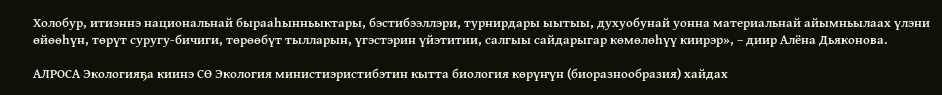Холобур, итиэннэ национальнай бырааһынньыктары, бэстибээллэри, турнирдары ыытыы, духуобунай уонна материальнай айымньылаах үлэни өйөөһүн, төрүт суругу-бичиги, төрөөбүт тылларын, үгэстэрин үйэтитии, салгыы сайдарыгар көмөлөһүү киирэр», – диир Алёна Дьяконова.

АЛРОСА Экологияҕа киинэ СӨ Экология министиэристибэтин кытта биология көрүҥүн (биоразнообразия) хайдах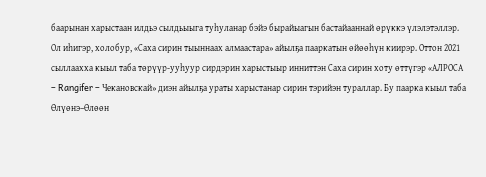баарынан харыстаан илдьэ сылдьыыга туһуланар бэйэ бырайыагын бастайааннай өрүккэ үлэлэтэллэр. Ол иһигэр, холобур, «Саха сирин тыыннаах алмаастара» айылҕа пааркатын өйөөһүн киирэр. Оттон 2021 сыллаахха кыыл таба төрүүр-ууһуур сирдэрин харыстыыр инниттэн Саха сирин хоту өттүгэр «АЛРОСА – Rangifer – Чекановскай» диэн айылҕа ураты харыстанар сирин тэрийэн тураллар. Бу паарка кыыл таба Өлүөнэ–Өлөөн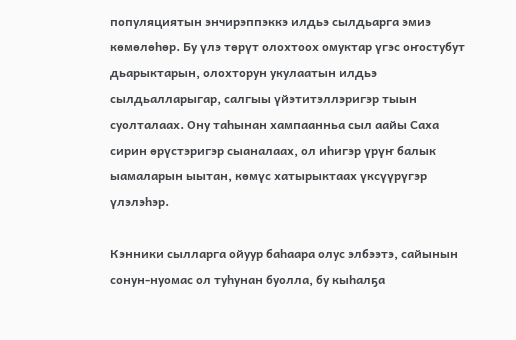популяциятын энчирэппэккэ илдьэ сылдьарга эмиэ көмөлөһөр. Бу үлэ төрүт олохтоох омуктар үгэс оҥостубут дьарыктарын, олохторун укулаатын илдьэ сылдьалларыгар, салгыы үйэтитэллэригэр тыын суолталаах. Ону таһынан хампаанньа сыл аайы Саха сирин өрүстэригэр сыаналаах, ол иһигэр үрүҥ балык ыамаларын ыытан, көмүс хатырыктаах үксүүрүгэр үлэлэһэр.

Кэнники сылларга ойуур баһаара олус элбээтэ, сайынын сонун-нуомас ол туһунан буолла, бу кыһалҕа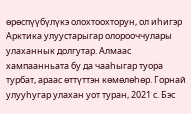өрөспүүбүлүкэ олохтоохторун, ол иһигэр Арктика улуустарыгар олорооччулары улаханнык долгутар. Алмаас хампаанньата бу да чааһыгар туора турбат, араас өттүттэн көмөлөһөр. Горнай улууһугар улахан уот туран, 2021 с. Бэс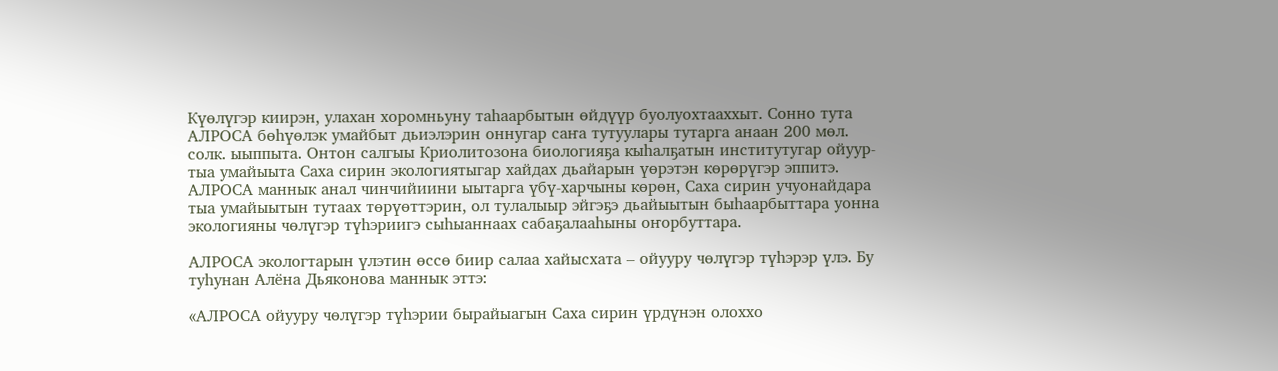Күөлүгэр киирэн, улахан хоромньуну таһаарбытын өйдүүр буолуохтааххыт. Сонно тута АЛРОСА бөһүөлэк умайбыт дьиэлэрин оннугар саҥа тутуулары тутарга анаан 200 мөл. солк. ыыппыта. Онтон салгыы Криолитозона биологияҕа кыһалҕатын институтугар ойуур-тыа умайыыта Саха сирин экологиятыгар хайдах дьайарын үөрэтэн көрөрүгэр эппитэ. АЛРОСА маннык анал чинчийиини ыытарга үбү-харчыны көрөн, Саха сирин учуонайдара тыа умайыытын тутаах төрүөттэрин, ол тулалыыр эйгэҕэ дьайыытын быһаарбыттара уонна экологияны чөлүгэр түһэриигэ сыһыаннаах сабаҕалааһыны оҥорбуттара.

АЛРОСА экологтарын үлэтин өссө биир салаа хайысхата – ойууру чөлүгэр түһэрэр үлэ. Бу туһунан Алёна Дьяконова маннык эттэ:

«АЛРОСА ойууру чөлүгэр түһэрии бырайыагын Саха сирин үрдүнэн олоххо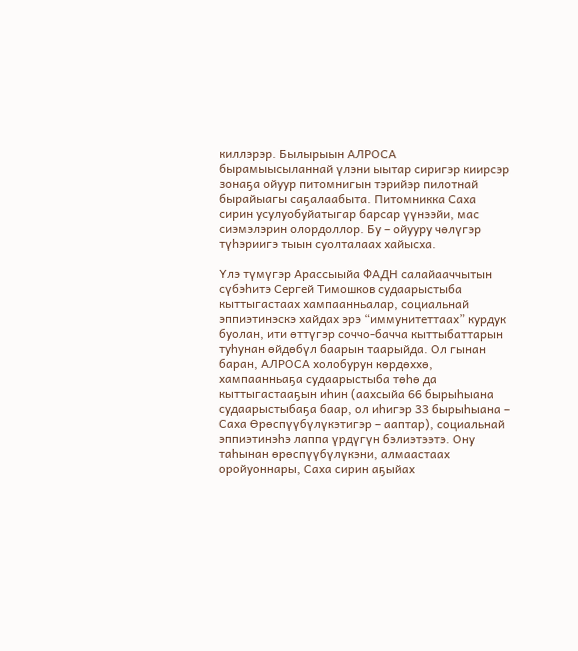киллэрэр. Былырыын АЛРОСА бырамыысыланнай үлэни ыытар сиригэр киирсэр зонаҕа ойуур питомнигын тэрийэр пилотнай бырайыагы саҕалаабыта. Питомникка Саха сирин усулуобуйатыгар барсар үүнээйи, мас сиэмэлэрин олордоллор. Бу – ойууру чөлүгэр түһэриигэ тыын суолталаах хайысха.

Үлэ түмүгэр Арассыыйа ФАДН салайааччытын сүбэһитэ Сергей Тимошков судаарыстыба кыттыгастаах хампаанньалар, социальнай эппиэтинэскэ хайдах эрэ “иммунитеттаах” курдук буолан, ити өттүгэр соччо-бачча кыттыбаттарын туһунан өйдөбүл баарын таарыйда. Ол гынан баран, АЛРОСА холобурун көрдөххө, хампаанньаҕа судаарыстыба төһө да кыттыгастааҕын иһин (аахсыйа 66 бырыһыана судаарыстыбаҕа баар, ол иһигэр 33 бырыһыана – Саха Өрөспүүбүлүкэтигэр – ааптар), социальнай эппиэтинэһэ лаппа үрдүгүн бэлиэтээтэ. Ону таһынан өрөспүүбүлүкэни, алмаастаах оройуоннары, Саха сирин аҕыйах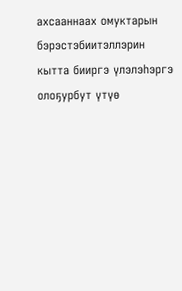ахсааннаах омуктарын бэрэстэбиитэллэрин кытта бииргэ үлэлэһэргэ олоҕурбут үтүө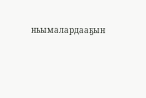ньымалардааҕын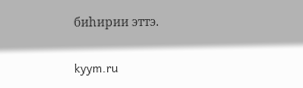биһирии эттэ.

kyym.ru